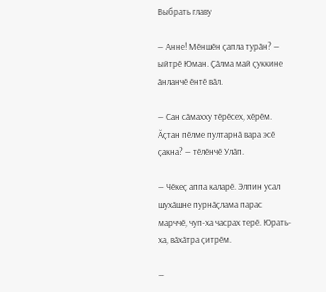Выбрать главу

— Анне! Мӗншӗн ҫапла турӑн? — ыйтрӗ Юман. Ҫӑлма май ҫуккине ӑнланчӗ ӗнтӗ вӑл.

— Сан сӑмахху тӗрӗсех, хӗрӗм. Ӑҫтан пӗлме пултарнӑ вара эсӗ ҫакна? — тӗлӗнчӗ Улӑп.

— Чӗкеҫ аппа каларӗ. Элпин усал шухӑшне пурнӑҫлама парас марччӗ, чуп-ха часрах терӗ. Юрать-ха, вӑхӑтра ҫитрӗм.

—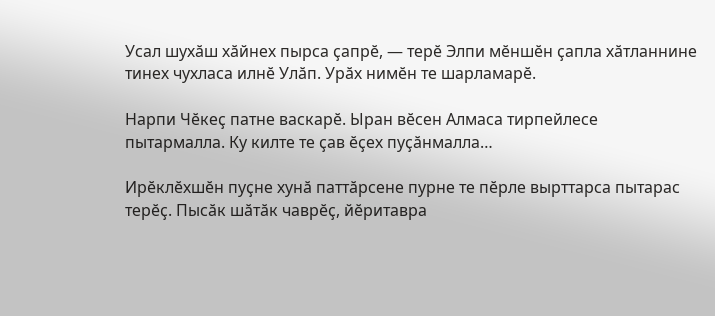Усал шухӑш хӑйнех пырса ҫапрӗ, — терӗ Элпи мӗншӗн ҫапла хӑтланнине тинех чухласа илнӗ Улӑп. Урӑх нимӗн те шарламарӗ.

Нарпи Чӗкеҫ патне васкарӗ. Ыран вӗсен Алмаса тирпейлесе пытармалла. Ку килте те ҫав ӗҫех пуҫӑнмалла…

Ирӗклӗхшӗн пуҫне хунӑ паттӑрсене пурне те пӗрле вырттарса пытарас терӗҫ. Пысӑк шӑтӑк чаврӗҫ, йӗритавра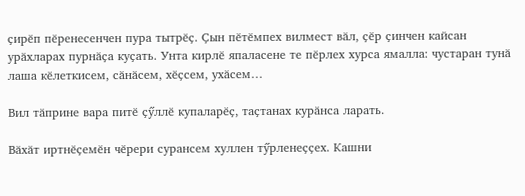ҫирӗп пӗренесенчен пура тытрӗҫ. Ҫын пӗтӗмпех вилмест вӑл, ҫӗр ҫинчен кайсан урӑхларах пурнӑҫа куҫать. Унта кирлӗ япаласене те пӗрлех хурса ямалла: чустаран тунӑ лаша кӗлеткисем, сӑнӑсем, хӗҫсем, ухӑсем…

Вил тӑприне вара питӗ ҫӳллӗ купаларӗҫ, таҫтанах курӑнса ларать.

Вӑхӑт иртнӗҫемӗн чӗрери сурансем хуллен тӳрленеҫҫех. Кашни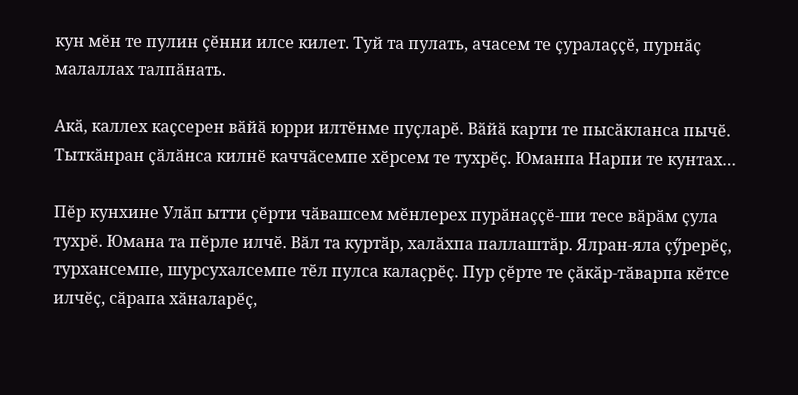кун мӗн те пулин ҫӗнни илсе килет. Туй та пулать, ачасем те ҫуралаҫҫӗ, пурнӑҫ малаллах талпӑнать.

Акӑ, каллех каҫсерен вӑйӑ юрри илтӗнме пуҫларӗ. Вӑйӑ карти те пысӑкланса пычӗ. Тыткӑнран ҫӑлӑнса килнӗ каччӑсемпе хӗрсем те тухрӗҫ. Юманпа Нарпи те кунтах…

Пӗр кунхине Улӑп ытти ҫӗрти чӑвашсем мӗнлерех пурӑнаҫҫӗ-ши тесе вӑрӑм ҫула тухрӗ. Юмана та пӗрле илчӗ. Вӑл та куртӑр, халӑхпа паллаштӑр. Ялран-яла ҫӳрерӗҫ, турхансемпе, шурсухалсемпе тӗл пулса калаҫрӗҫ. Пур ҫӗрте те ҫӑкӑр-тӑварпа кӗтсе илчӗҫ, сӑрапа хӑналарӗҫ,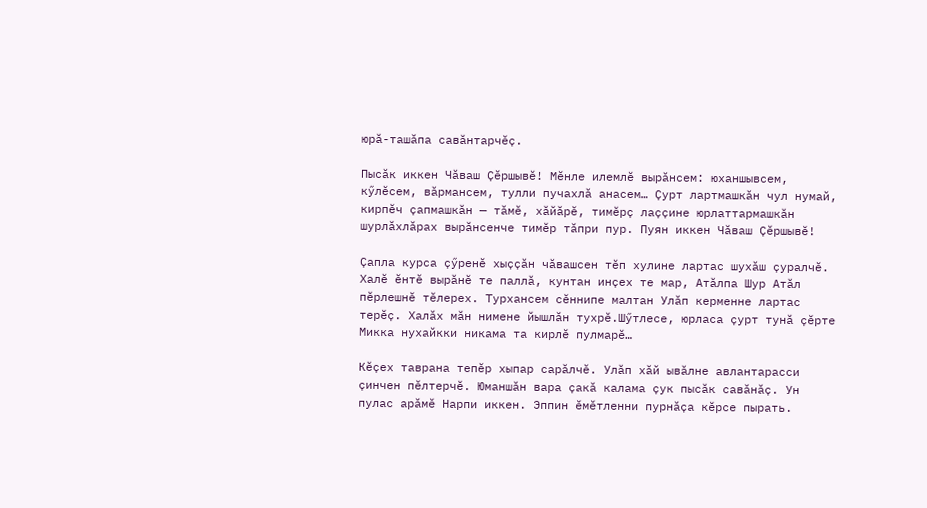юрӑ-ташӑпа савӑнтарчӗҫ.

Пысӑк иккен Чӑваш Ҫӗршывӗ! Мӗнле илемлӗ вырӑнсем: юханшывсем, кӳлӗсем, вӑрмансем, тулли пучахлӑ анасем… Ҫурт лартмашкӑн чул нумай, кирпӗч ҫапмашкӑн — тӑмӗ, хӑйӑрӗ, тимӗрҫ лаҫҫине юрлаттармашкӑн шурлӑхлӑрах вырӑнсенче тимӗр тӑпри пур. Пуян иккен Чӑваш Ҫӗршывӗ!

Ҫапла курса ҫӳренӗ хыҫҫӑн чӑвашсен тӗп хулине лартас шухӑш ҫуралчӗ. Халӗ ӗнтӗ вырӑнӗ те паллӑ, кунтан инҫех те мар, Атӑлпа Шур Атӑл пӗрлешнӗ тӗлерех. Турхансем сӗннипе малтан Улӑп керменне лартас терӗҫ. Халӑх мӑн нимене йышлӑн тухрӗ.Шӳтлесе, юрласа ҫурт тунӑ ҫӗрте Микка нухайкки никама та кирлӗ пулмарӗ…

Кӗҫех таврана тепӗр хыпар сарӑлчӗ. Улӑп хӑй ывӑлне авлантарасси ҫинчен пӗлтерчӗ. Юманшӑн вара ҫакӑ калама ҫук пысӑк савӑнӑҫ. Ун пулас арӑмӗ Нарпи иккен. Эппин ӗмӗтленни пурнӑҫа кӗрсе пырать.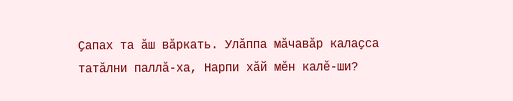Ҫапах та ӑш вӑркать. Улӑппа мӑчавӑр калаҫса татӑлни паллӑ-ха, Нарпи хӑй мӗн калӗ-ши?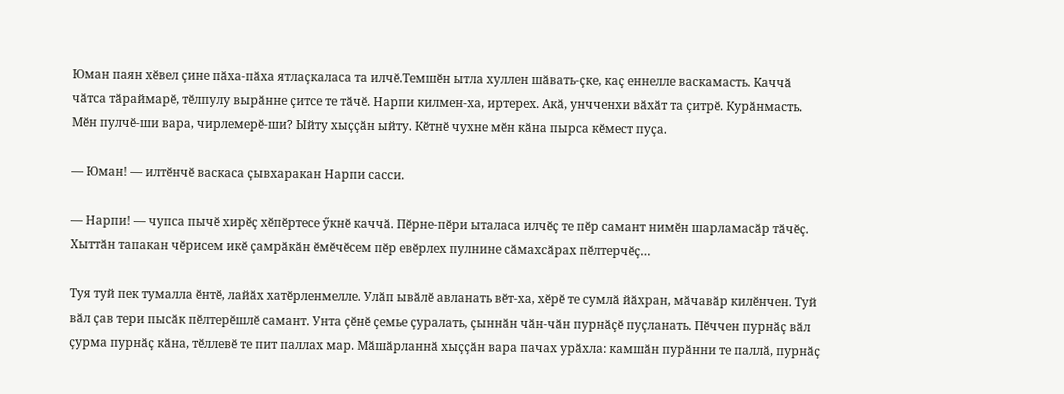Юман паян хӗвел ҫине пӑха-пӑха ятлаҫкаласа та илчӗ.Темшӗн ытла хуллен шӑвать-ҫке, каҫ еннелле васкамасть. Каччӑ чӑтса тӑраймарӗ, тӗлпулу вырӑнне ҫитсе те тӑчӗ. Нарпи килмен-ха, иртерех. Акӑ, унчченхи вӑхӑт та ҫитрӗ. Курӑнмасть. Мӗн пулчӗ-ши вара, чирлемерӗ-ши? Ыйту хыҫҫӑн ыйту. Кӗтнӗ чухне мӗн кӑна пырса кӗмест пуҫа.

— Юман! — илтӗнчӗ васкаса ҫывхаракан Нарпи сасси.

— Нарпи! — чупса пычӗ хирӗҫ хӗпӗртесе ӳкнӗ каччӑ. Пӗрне-пӗри ыталаса илчӗҫ те пӗр самант нимӗн шарламасӑр тӑчӗҫ. Хыттӑн тапакан чӗрисем икӗ ҫамрӑкӑн ӗмӗчӗсем пӗр евӗрлех пулнине сӑмахсӑрах пӗлтерчӗҫ…

Туя туй пек тумалла ӗнтӗ, лайӑх хатӗрленмелле. Улӑп ывӑлӗ авланать вӗт-ха, хӗрӗ те сумлӑ йӑхран, мӑчавӑр килӗнчен. Туй вӑл ҫав тери пысӑк пӗлтерӗшлӗ самант. Унта ҫӗнӗ ҫемье ҫуралать, ҫыннӑн чӑн-чӑн пурнӑҫӗ пуҫланать. Пӗччен пурнӑҫ вӑл ҫурма пурнӑҫ кӑна, тӗллевӗ те пит паллах мар. Мӑшӑрланнӑ хыҫҫӑн вара пачах урӑхла: камшӑн пурӑнни те паллӑ, пурнӑҫ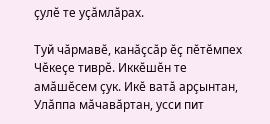ҫулӗ те уҫӑмлӑрах.

Туй чӑрмавӗ, канӑҫсӑр ӗҫ пӗтӗмпех Чӗкеҫе тиврӗ. Иккӗшӗн те амӑшӗсем ҫук. Икӗ ватӑ арҫынтан, Улӑппа мӑчавӑртан, усси пит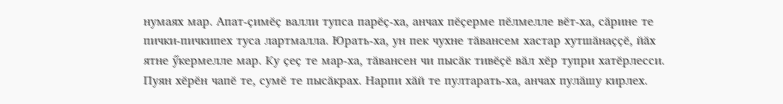нумаях мар. Апат-ҫимӗҫ валли тупса парӗҫ-ха, анчах пӗҫерме пӗлмелле вӗт-ха, сӑрине те пички-пичкипех туса лартмалла. Юрать-ха, ун пек чухне тӑвансем хастар хутшӑнаҫҫӗ, йӑх ятне ӳкермелле мар. Ку ҫеҫ те мар-ха, тӑвансен чи пысӑк тивӗҫӗ вӑл хӗр тупри хатӗрлесси. Пуян хӗрӗн чапӗ те, сумӗ те пысӑкрах. Нарпи хӑй те пултарать-ха, анчах пулӑшу кирлех.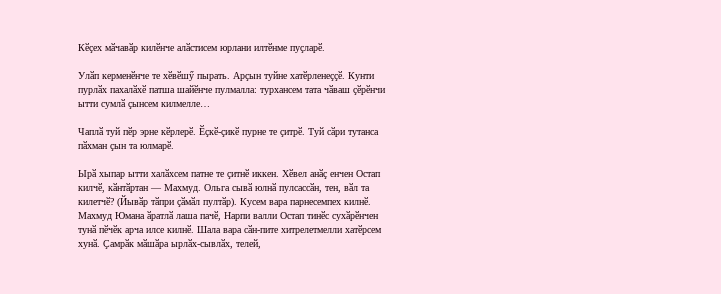Кӗҫех мӑчавӑр килӗнче алӑстисем юрлани илтӗнме пуҫларӗ.

Улӑп керменӗнче те хӗвӗшӳ пырать. Арҫын туйне хатӗрленеҫҫӗ. Кунти пурлӑх пахалӑхӗ патша шайӗнче пулмалла: турхансем тата чӑваш ҫӗрӗнчи ытти сумлӑ ҫынсем килмелле…

Чаплӑ туй пӗр эрне кӗрлерӗ. Ӗҫкӗ-ҫикӗ пурне те ҫитрӗ. Туй сӑри тутанса пӑхман ҫын та юлмарӗ.

Ырӑ хыпар ытти халӑхсем патне те ҫитнӗ иккен. Хӗвел анӑҫ енчен Остап килчӗ, кӑнтӑртан — Махмуд. Ольга сывӑ юлнӑ пулсассӑн, тен, вӑл та килетчӗ? (Йывӑр тӑпри ҫӑмӑл пултӑр). Кусем вара парнесемпех килнӗ. Махмуд Юмана ӑратлӑ лаша пачӗ, Нарпи валли Остап тинӗс сухӑрӗнчен тунӑ пӗчӗк арча илсе килнӗ. Шала вара сӑн-пите хитрелетмелли хатӗрсем хунӑ. Ҫамрӑк мӑшӑра ырлӑх-сывлӑх, телей,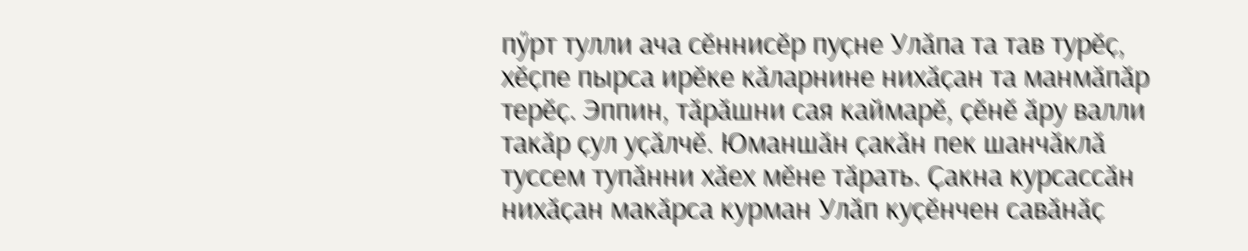пӳрт тулли ача сӗннисӗр пуҫне Улӑпа та тав турӗҫ, хӗҫпе пырса ирӗке кӑларнине нихӑҫан та манмӑпӑр терӗҫ. Эппин, тӑрӑшни сая каймарӗ, ҫӗнӗ ӑру валли такӑр ҫул уҫӑлчӗ. Юманшӑн ҫакӑн пек шанчӑклӑ туссем тупӑнни хӑех мӗне тӑрать. Ҫакна курсассӑн нихӑҫан макӑрса курман Улӑп куҫӗнчен савӑнӑҫ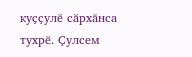куҫҫулӗ сӑрхӑнса тухрӗ. Ҫулсем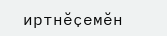иртнӗҫемӗн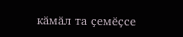кӑмӑл та ҫемӗҫсе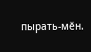пырать-мӗн.